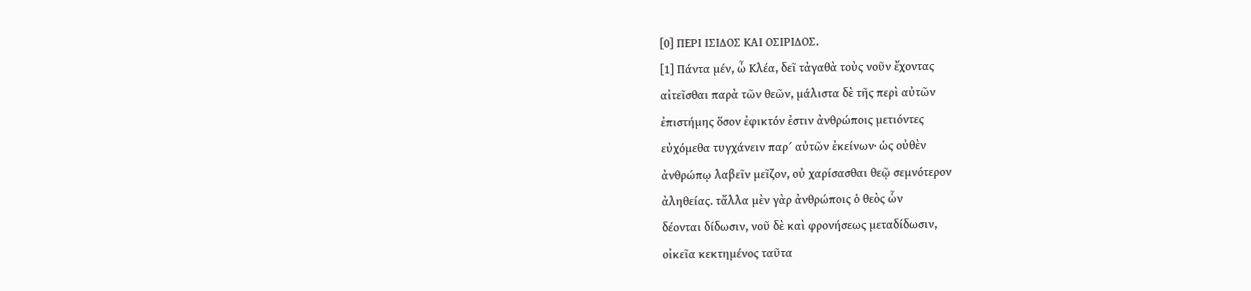[0] ΠΕΡΙ ΙΣΙΔΟΣ ΚΑΙ ΟΣΙΡΙΔΟΣ.
[1] Πάντα μέν, ὦ Κλέα, δεῖ τἀγαθὰ τοὺς νοῦν ἔχοντας
αἰτεῖσθαι παρὰ τῶν θεῶν, μάλιστα δὲ τῆς περὶ αὐτῶν
ἐπιστήμης ὅσον ἐφικτόν ἐστιν ἀνθρώποις μετιόντες
εὐχόμεθα τυγχάνειν παρ´ αὐτῶν ἐκείνων· ὡς οὐθὲν
ἀνθρώπῳ λαβεῖν μεῖζον, οὐ χαρίσασθαι θεῷ σεμνότερον
ἀληθείας. τἄλλα μὲν γὰρ ἀνθρώποις ὁ θεὸς ὧν
δέονται δίδωσιν, νοῦ δὲ καὶ φρονήσεως μεταδίδωσιν,
οἰκεῖα κεκτημένος ταῦτα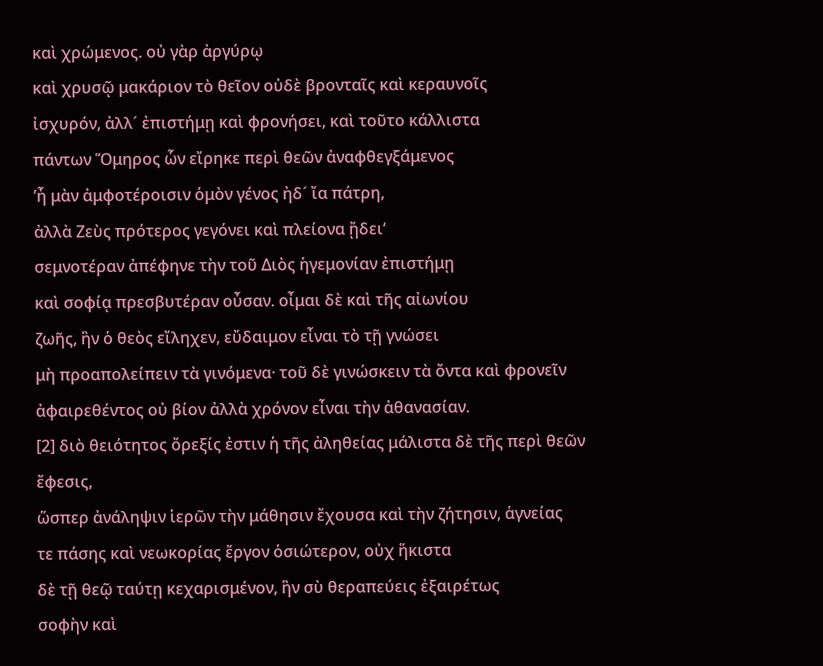καὶ χρώμενος. οὐ γὰρ ἀργύρῳ
καὶ χρυσῷ μακάριον τὸ θεῖον οὐδὲ βρονταῖς καὶ κεραυνοῖς
ἰσχυρόν, ἀλλ´ ἐπιστήμῃ καὶ φρονήσει, καὶ τοῦτο κάλλιστα
πάντων Ὅμηρος ὧν εἴρηκε περὶ θεῶν ἀναφθεγξάμενος
’ἦ μὰν ἀμφοτέροισιν ὁμὸν γένος ἠδ´ ἴα πάτρη,
ἀλλὰ Ζεὺς πρότερος γεγόνει καὶ πλείονα ᾔδει‘
σεμνοτέραν ἀπέφηνε τὴν τοῦ Διὸς ἡγεμονίαν ἐπιστήμῃ
καὶ σοφίᾳ πρεσβυτέραν οὖσαν. οἶμαι δὲ καὶ τῆς αἰωνίου
ζωῆς, ἣν ὁ θεὸς εἴληχεν, εὔδαιμον εἶναι τὸ τῇ γνώσει
μὴ προαπολείπειν τὰ γινόμενα· τοῦ δὲ γινώσκειν τὰ ὄντα καὶ φρονεῖν
ἀφαιρεθέντος οὐ βίον ἀλλὰ χρόνον εἶναι τὴν ἀθανασίαν.
[2] διὸ θειότητος ὄρεξίς ἐστιν ἡ τῆς ἀληθείας μάλιστα δὲ τῆς περὶ θεῶν ἔφεσις,
ὥσπερ ἀνάληψιν ἱερῶν τὴν μάθησιν ἔχουσα καὶ τὴν ζήτησιν, ἁγνείας
τε πάσης καὶ νεωκορίας ἔργον ὁσιώτερον, οὐχ ἥκιστα
δὲ τῇ θεῷ ταύτῃ κεχαρισμένον, ἣν σὺ θεραπεύεις ἐξαιρέτως
σοφὴν καὶ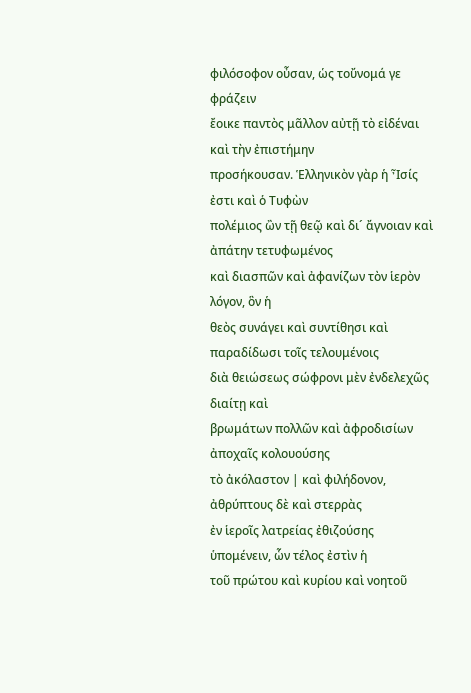φιλόσοφον οὖσαν, ὡς τοὔνομά γε φράζειν
ἔοικε παντὸς μᾶλλον αὐτῇ τὸ εἰδέναι καὶ τὴν ἐπιστήμην
προσήκουσαν. Ἑλληνικὸν γὰρ ἡ Ἶσίς ἐστι καὶ ὁ Τυφὼν
πολέμιος ὢν τῇ θεῷ καὶ δι´ ἄγνοιαν καὶ ἀπάτην τετυφωμένος
καὶ διασπῶν καὶ ἀφανίζων τὸν ἱερὸν λόγον, ὃν ἡ
θεὸς συνάγει καὶ συντίθησι καὶ παραδίδωσι τοῖς τελουμένοις
διὰ θειώσεως σώφρονι μὲν ἐνδελεχῶς διαίτῃ καὶ
βρωμάτων πολλῶν καὶ ἀφροδισίων ἀποχαῖς κολουούσης
τὸ ἀκόλαστον | καὶ φιλήδονον, ἀθρύπτους δὲ καὶ στερρὰς
ἐν ἱεροῖς λατρείας ἐθιζούσης ὑπομένειν, ὧν τέλος ἐστὶν ἡ
τοῦ πρώτου καὶ κυρίου καὶ νοητοῦ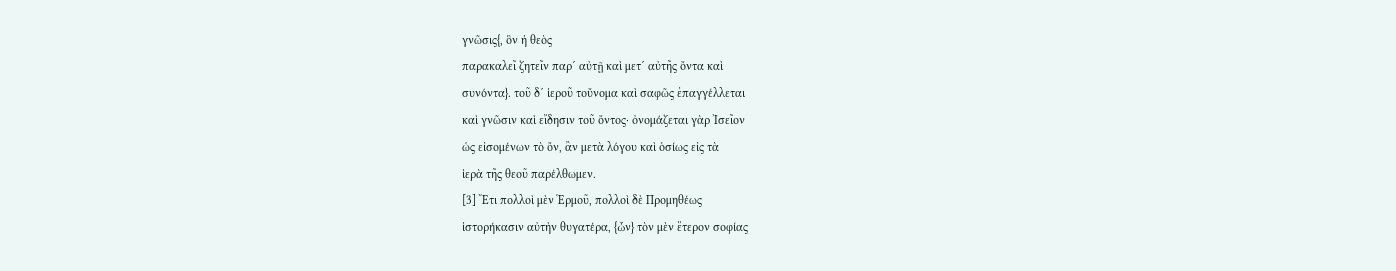γνῶσις{, ὃν ἡ θεὸς
παρακαλεῖ ζητεῖν παρ´ αὐτῇ καὶ μετ´ αὐτῆς ὄντα καὶ
συνόντα}. τοῦ δ´ ἱεροῦ τοὔνομα καὶ σαφῶς ἐπαγγέλλεται
καὶ γνῶσιν καὶ εἴδησιν τοῦ ὄντος· ὀνομάζεται γὰρ Ἰσεῖον
ὡς εἰσομένων τὸ ὄν, ἂν μετὰ λόγου καὶ ὁσίως εἰς τὰ
ἱερὰ τῆς θεοῦ παρέλθωμεν.
[3] Ἔτι πολλοὶ μὲν Ἑρμοῦ, πολλοὶ δὲ Προμηθέως
ἱστορήκασιν αὐτὴν θυγατέρα, {ὧν} τὸν μὲν ἕτερον σοφίας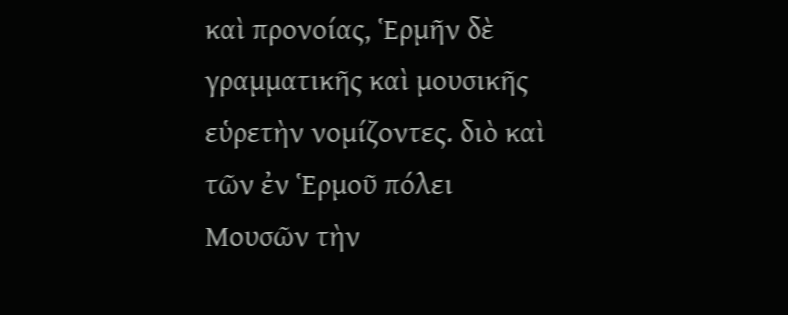καὶ προνοίας, Ἑρμῆν δὲ γραμματικῆς καὶ μουσικῆς
εὑρετὴν νομίζοντες. διὸ καὶ τῶν ἐν Ἑρμοῦ πόλει
Μουσῶν τὴν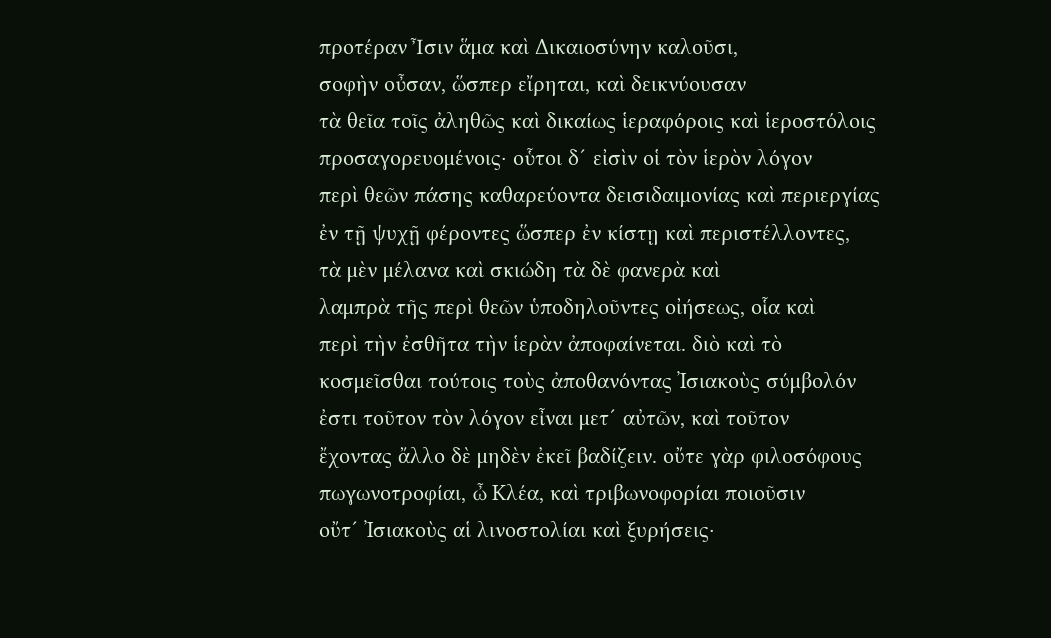προτέραν Ἶσιν ἅμα καὶ Δικαιοσύνην καλοῦσι,
σοφὴν οὖσαν, ὥσπερ εἴρηται, καὶ δεικνύουσαν
τὰ θεῖα τοῖς ἀληθῶς καὶ δικαίως ἱεραφόροις καὶ ἱεροστόλοις
προσαγορευομένοις· οὗτοι δ´ εἰσὶν οἱ τὸν ἱερὸν λόγον
περὶ θεῶν πάσης καθαρεύοντα δεισιδαιμονίας καὶ περιεργίας
ἐν τῇ ψυχῇ φέροντες ὥσπερ ἐν κίστῃ καὶ περιστέλλοντες,
τὰ μὲν μέλανα καὶ σκιώδη τὰ δὲ φανερὰ καὶ
λαμπρὰ τῆς περὶ θεῶν ὑποδηλοῦντες οἰήσεως, οἷα καὶ
περὶ τὴν ἐσθῆτα τὴν ἱερὰν ἀποφαίνεται. διὸ καὶ τὸ
κοσμεῖσθαι τούτοις τοὺς ἀποθανόντας Ἰσιακοὺς σύμβολόν
ἐστι τοῦτον τὸν λόγον εἶναι μετ´ αὐτῶν, καὶ τοῦτον
ἔχοντας ἄλλο δὲ μηδὲν ἐκεῖ βαδίζειν. οὔτε γὰρ φιλοσόφους
πωγωνοτροφίαι, ὦ Κλέα, καὶ τριβωνοφορίαι ποιοῦσιν
οὔτ´ Ἰσιακοὺς αἱ λινοστολίαι καὶ ξυρήσεις·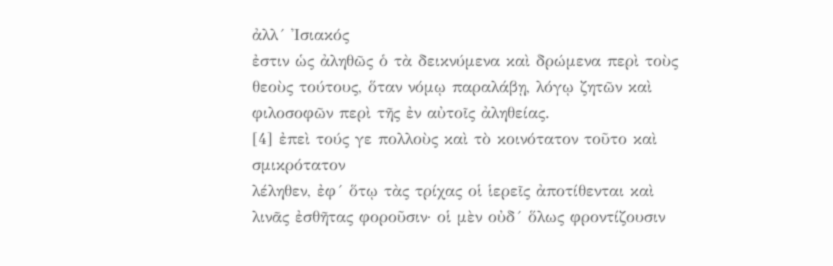ἀλλ´ Ἰσιακός
ἐστιν ὡς ἀληθῶς ὁ τὰ δεικνύμενα καὶ δρώμενα περὶ τοὺς
θεοὺς τούτους, ὅταν νόμῳ παραλάβῃ, λόγῳ ζητῶν καὶ
φιλοσοφῶν περὶ τῆς ἐν αὐτοῖς ἀληθείας.
[4] ἐπεὶ τούς γε πολλοὺς καὶ τὸ κοινότατον τοῦτο καὶ σμικρότατον
λέληθεν, ἐφ´ ὅτῳ τὰς τρίχας οἱ ἱερεῖς ἀποτίθενται καὶ
λινᾶς ἐσθῆτας φοροῦσιν· οἱ μὲν οὐδ´ ὅλως φροντίζουσιν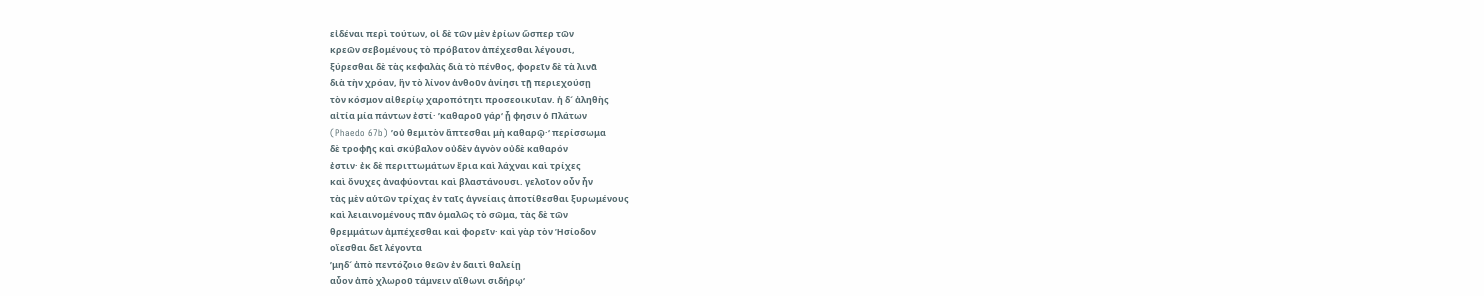εἰδέναι περὶ τούτων, οἱ δὲ τῶν μὲν ἐρίων ὥσπερ τῶν
κρεῶν σεβομένους τὸ πρόβατον ἀπέχεσθαι λέγουσι,
ξύρεσθαι δὲ τὰς κεφαλὰς διὰ τὸ πένθος, φορεῖν δὲ τὰ λινᾶ
διὰ τὴν χρόαν, ἣν τὸ λίνον ἀνθοῦν ἀνίησι τῇ περιεχούσῃ
τὸν κόσμον αἰθερίῳ χαροπότητι προσεοικυῖαν. ἡ δ´ ἀληθὴς
αἰτία μία πάντων ἐστί· ’καθαροῦ γάρ‘ ᾗ φησιν ὁ Πλάτων
(Phaedo 67b) ’οὐ θεμιτὸν ἅπτεσθαι μὴ καθαρῷ·‘ περίσσωμα
δὲ τροφῆς καὶ σκύβαλον οὐδὲν ἁγνὸν οὐδὲ καθαρόν
ἐστιν· ἐκ δὲ περιττωμάτων ἔρια καὶ λάχναι καὶ τρίχες
καὶ ὄνυχες ἀναφύονται καὶ βλαστάνουσι. γελοῖον οὖν ἦν
τὰς μὲν αὑτῶν τρίχας ἐν ταῖς ἁγνείαις ἀποτίθεσθαι ξυρωμένους
καὶ λειαινομένους πᾶν ὁμαλῶς τὸ σῶμα, τὰς δὲ τῶν
θρεμμάτων ἀμπέχεσθαι καὶ φορεῖν· καὶ γὰρ τὸν Ἡσίοδον
οἴεσθαι δεῖ λέγοντα
’μηδ´ ἀπὸ πεντόζοιο θεῶν ἐν δαιτὶ θαλείῃ
αὖον ἀπὸ χλωροῦ τάμνειν αἴθωνι σιδήρῳ‘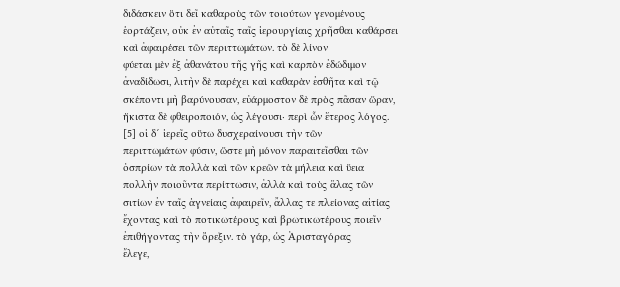διδάσκειν ὅτι δεῖ καθαροὺς τῶν τοιούτων γενομένους
ἑορτάζειν, οὐκ ἐν αὐταῖς ταῖς ἱερουργίαις χρῆσθαι καθάρσει
καὶ ἀφαιρέσει τῶν περιττωμάτων. τὸ δὲ λίνον
φύεται μὲν ἐξ ἀθανάτου τῆς γῆς καὶ καρπὸν ἐδώδιμον
ἀναδίδωσι, λιτὴν δὲ παρέχει καὶ καθαρὰν ἐσθῆτα καὶ τῷ
σκέποντι μὴ βαρύνουσαν, εὐάρμοστον δὲ πρὸς πᾶσαν ὥραν,
ἥκιστα δὲ φθειροποιόν, ὡς λέγουσι· περὶ ὧν ἕτερος λόγος.
[5] οἱ δ´ ἱερεῖς οὕτω δυσχεραίνουσι τὴν τῶν
περιττωμάτων φύσιν, ὥστε μὴ μόνον παραιτεῖσθαι τῶν
ὀσπρίων τὰ πολλὰ καὶ τῶν κρεῶν τὰ μήλεια καὶ ὕεια
πολλὴν ποιοῦντα περίττωσιν, ἀλλὰ καὶ τοὺς ἅλας τῶν
σιτίων ἐν ταῖς ἁγνείαις ἀφαιρεῖν, ἄλλας τε πλείονας αἰτίας
ἔχοντας καὶ τὸ ποτικωτέρους καὶ βρωτικωτέρους ποιεῖν
ἐπιθήγοντας τὴν ὄρεξιν. τὸ γάρ, ὡς Ἀρισταγόρας
ἔλεγε,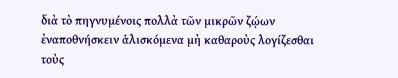διὰ τὸ πηγνυμένοις πολλὰ τῶν μικρῶν ζῴων
ἐναποθνήσκειν ἁλισκόμενα μὴ καθαροὺς λογίζεσθαι τοὺς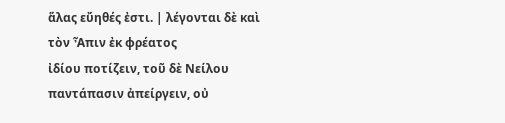ἅλας εὔηθές ἐστι. | λέγονται δὲ καὶ τὸν Ἆπιν ἐκ φρέατος
ἰδίου ποτίζειν, τοῦ δὲ Νείλου παντάπασιν ἀπείργειν, οὐ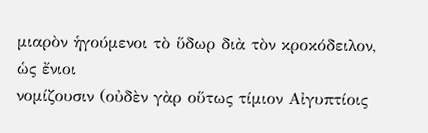μιαρὸν ἡγούμενοι τὸ ὕδωρ διὰ τὸν κροκόδειλον, ὡς ἔνιοι
νομίζουσιν (οὐδὲν γὰρ οὕτως τίμιον Αἰγυπτίοις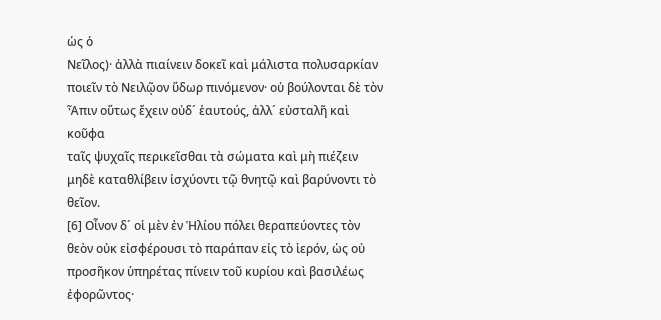ὡς ὁ
Νεῖλος)· ἀλλὰ πιαίνειν δοκεῖ καὶ μάλιστα πολυσαρκίαν
ποιεῖν τὸ Νειλῷον ὕδωρ πινόμενον· οὐ βούλονται δὲ τὸν
Ἆπιν οὕτως ἔχειν οὐδ´ ἑαυτούς, ἀλλ´ εὐσταλῆ καὶ κοῦφα
ταῖς ψυχαῖς περικεῖσθαι τὰ σώματα καὶ μὴ πιέζειν
μηδὲ καταθλίβειν ἰσχύοντι τῷ θνητῷ καὶ βαρύνοντι τὸ θεῖον.
[6] Οἶνον δ´ οἱ μὲν ἐν Ἡλίου πόλει θεραπεύοντες τὸν
θεὸν οὐκ εἰσφέρουσι τὸ παράπαν εἰς τὸ ἱερόν, ὡς οὐ
προσῆκον ὑπηρέτας πίνειν τοῦ κυρίου καὶ βασιλέως ἐφορῶντος·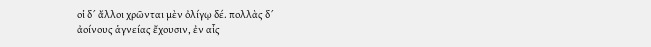οἱ δ´ ἄλλοι χρῶνται μὲν ὀλίγῳ δέ. πολλὰς δ´
ἀοίνους ἁγνείας ἔχουσιν, ἐν αἷς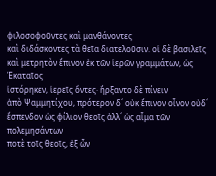φιλοσοφοῦντες καὶ μανθάνοντες
καὶ διδάσκοντες τὰ θεῖα διατελοῦσιν. οἱ δὲ βασιλεῖς
καὶ μετρητὸν ἔπινον ἐκ τῶν ἱερῶν γραμμάτων, ὡς Ἑκαταῖος
ἱστόρηκεν, ἱερεῖς ὄντες· ἤρξαντο δὲ πίνειν
ἀπὸ Ψαμμητίχου, πρότερον δ´ οὐκ ἔπινον οἶνον οὐδ´
ἔσπενδον ὡς φίλιον θεοῖς ἀλλ´ ὡς αἷμα τῶν πολεμησάντων
ποτὲ τοῖς θεοῖς, ἐξ ὧν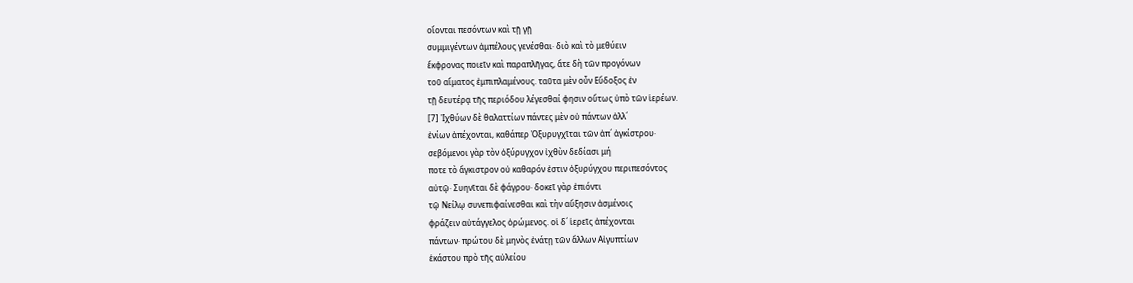οἴονται πεσόντων καὶ τῇ γῇ
συμμιγέντων ἀμπέλους γενέσθαι· διὸ καὶ τὸ μεθύειν
ἔκφρονας ποιεῖν καὶ παραπλῆγας, ἅτε δὴ τῶν προγόνων
τοῦ αἵματος ἐμπιπλαμένους. ταῦτα μὲν οὖν Εὔδοξος ἐν
τῇ δευτέρᾳ τῆς περιόδου λέγεσθαί φησιν οὕτως ὑπὸ τῶν ἱερέων.
[7] Ἰχθύων δὲ θαλαττίων πάντες μὲν οὐ πάντων ἀλλ´
ἐνίων ἀπέχονται, καθάπερ Ὀξυρυγχῖται τῶν ἀπ´ ἀγκίστρου·
σεβόμενοι γὰρ τὸν ὀξύρυγχον ἰχθὺν δεδίασι μή
ποτε τὸ ἄγκιστρον οὐ καθαρόν ἐστιν ὀξυρύγχου περιπεσόντος
αὐτῷ· Συηνῖται δὲ φάγρου· δοκεῖ γὰρ ἐπιόντι
τῷ Νείλῳ συνεπιφαίνεσθαι καὶ τὴν αὔξησιν ἀσμένοις
φράζειν αὐτάγγελος ὁρώμενος. οἱ δ´ ἱερεῖς ἀπέχονται
πάντων· πρώτου δὲ μηνὸς ἐνάτῃ τῶν ἄλλων Αἰγυπτίων
ἑκάστου πρὸ τῆς αὐλείου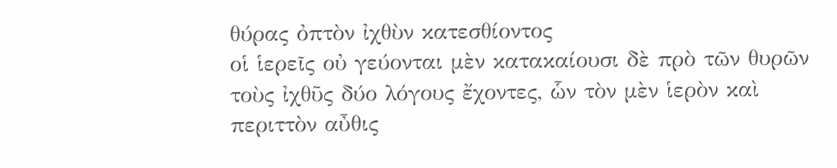θύρας ὀπτὸν ἰχθὺν κατεσθίοντος
οἱ ἱερεῖς οὐ γεύονται μὲν κατακαίουσι δὲ πρὸ τῶν θυρῶν
τοὺς ἰχθῦς δύο λόγους ἔχοντες, ὧν τὸν μὲν ἱερὸν καὶ
περιττὸν αὖθις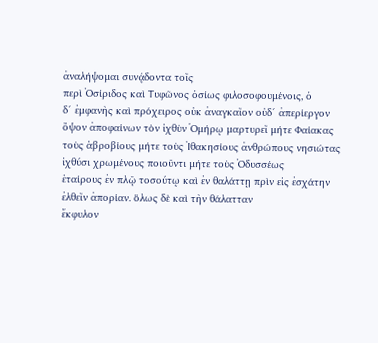ἀναλήψομαι συνᾴδοντα τοῖς
περὶ Ὀσίριδος καὶ Τυφῶνος ὁσίως φιλοσοφουμένοις, ὁ
δ´ ἐμφανὴς καὶ πρόχειρος οὐκ ἀναγκαῖον οὐδ´ ἀπερίεργον
ὄψον ἀποφαίνων τὸν ἰχθὺν Ὁμήρῳ μαρτυρεῖ μήτε Φαίακας
τοὺς ἁβροβίους μήτε τοὺς Ἰθακησίους ἀνθρώπους νησιώτας
ἰχθύσι χρωμένους ποιοῦντι μήτε τοὺς Ὀδυσσέως
ἑταίρους ἐν πλῷ τοσούτῳ καὶ ἐν θαλάττῃ πρὶν εἰς ἐσχάτην
ἐλθεῖν ἀπορίαν. ὅλως δὲ καὶ τὴν θάλατταν
ἔκφυλον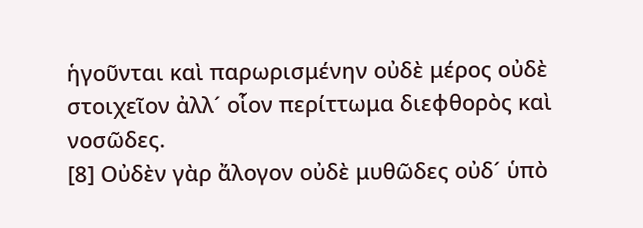ἡγοῦνται καὶ παρωρισμένην οὐδὲ μέρος οὐδὲ
στοιχεῖον ἀλλ´ οἷον περίττωμα διεφθορὸς καὶ νοσῶδες.
[8] Οὐδὲν γὰρ ἄλογον οὐδὲ μυθῶδες οὐδ´ ὑπὸ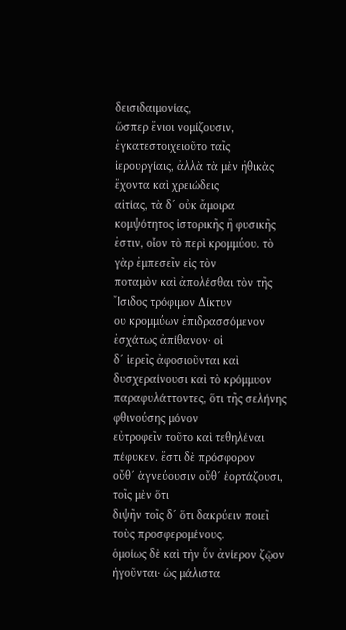δεισιδαιμονίας,
ὥσπερ ἔνιοι νομίζουσιν, ἐγκατεστοιχειοῦτο ταῖς
ἱερουργίαις, ἀλλὰ τὰ μὲν ἠθικὰς ἔχοντα καὶ χρειώδεις
αἰτίας, τὰ δ´ οὐκ ἄμοιρα κομψότητος ἱστορικῆς ἢ φυσικῆς
ἐστιν, οἷον τὸ περὶ κρομμύου. τὸ γὰρ ἐμπεσεῖν εἰς τὸν
ποταμὸν καὶ ἀπολέσθαι τὸν τῆς Ἴσιδος τρόφιμον Δίκτυν
ου κρομμύων ἐπιδρασσόμενον ἐσχάτως ἀπίθανον· οἱ
δ´ ἱερεῖς ἀφοσιοῦνται καὶ δυσχεραίνουσι καὶ τὸ κρόμμυον
παραφυλάττοντες, ὅτι τῆς σελήνης φθινούσης μόνον
εὐτροφεῖν τοῦτο καὶ τεθηλέναι πέφυκεν. ἔστι δὲ πρόσφορον
οὔθ´ ἁγνεύουσιν οὔθ´ ἑορτάζουσι, τοῖς μὲν ὅτι
διψῆν τοῖς δ´ ὅτι δακρύειν ποιεῖ τοὺς προσφερομένους.
ὁμοίως δὲ καὶ τὴν ὗν ἀνίερον ζῷον ἡγοῦνται· ὡς μάλιστα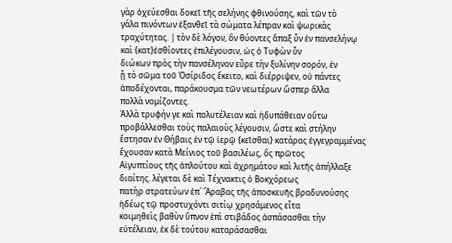γὰρ ὀχεύεσθαι δοκεῖ τῆς σελήνης φθινούσης, καὶ τῶν τὸ
γάλα πινόντων ἐξανθεῖ τὰ σώματα λέπραν καὶ ψωρικὰς
τραχύτητας. | τὸν δὲ λόγον, ὃν θύοντες ἅπαξ ὗν ἐν πανσελήνῳ
καὶ {κατ}ἐσθίοντες ἐπιλέγουσιν, ὡς ὁ Τυφὼν ὗν
διώκων πρὸς τὴν πανσέληνον εὗρε τὴν ξυλίνην σορόν, ἐν
ᾗ τὸ σῶμα τοῦ Ὀσίριδος ἔκειτο, καὶ διέρριψεν, οὐ πάντες
ἀποδέχονται, παράκουσμα τῶν νεωτέρων ὥσπερ ἄλλα
πολλὰ νομίζοντες.
Ἀλλὰ τρυφήν γε καὶ πολυτέλειαν καὶ ἡδυπάθειαν οὕτω
προβάλλεσθαι τοὺς παλαιοὺς λέγουσιν, ὥστε καὶ στήλην
ἔστησαν ἐν Θήβαις ἐν τῷ ἱερῷ {κεῖσθαι} κατάρας ἐγγεγραμμένας
ἔχουσαν κατὰ Μείνιος τοῦ βασιλέως, ὃς πρῶτος
Αἰγυπτίους τῆς ἀπλούτου καὶ ἀχρημάτου καὶ λιτῆς ἀπήλλαξε
διαίτης. λέγεται δὲ καὶ Τέχνακτις ὁ Βοκχόρεως
πατὴρ στρατεύων ἐπ´ Ἄραβας τῆς ἀποσκευῆς βραδυνούσης
ἡδέως τῷ προστυχόντι σιτίῳ χρησάμενος εἶτα
κοιμηθεὶς βαθὺν ὕπνον ἐπὶ στιβάδος ἀσπάσασθαι τὴν
εὐτέλειαν, ἐκ δὲ τούτου καταράσασθαι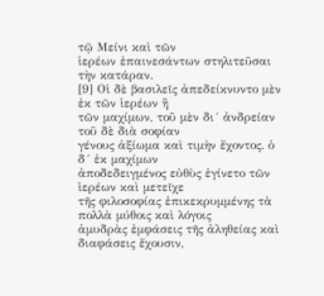τῷ Μείνι καὶ τῶν
ἱερέων ἐπαινεσάντων στηλιτεῦσαι τὴν κατάραν.
[9] Οἱ δὲ βασιλεῖς ἀπεδείκνυντο μὲν ἐκ τῶν ἱερέων ἢ
τῶν μαχίμων, τοῦ μὲν δι´ ἀνδρείαν τοῦ δὲ διὰ σοφίαν
γένους ἀξίωμα καὶ τιμὴν ἔχοντος. ὁ δ´ ἐκ μαχίμων
ἀποδεδειγμένος εὐθὺς ἐγίνετο τῶν ἱερέων καὶ μετεῖχε
τῆς φιλοσοφίας ἐπικεκρυμμένης τὰ πολλὰ μύθοις καὶ λόγοις
ἀμυδρὰς ἐμφάσεις τῆς ἀληθείας καὶ διαφάσεις ἔχουσιν,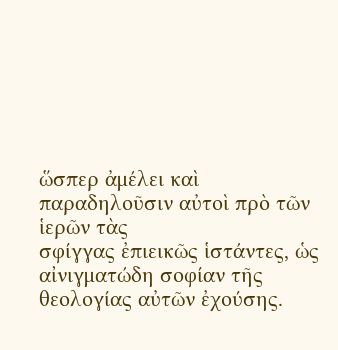ὥσπερ ἀμέλει καὶ παραδηλοῦσιν αὐτοὶ πρὸ τῶν ἱερῶν τὰς
σφίγγας ἐπιεικῶς ἱστάντες, ὡς αἰνιγματώδη σοφίαν τῆς
θεολογίας αὐτῶν ἐχούσης.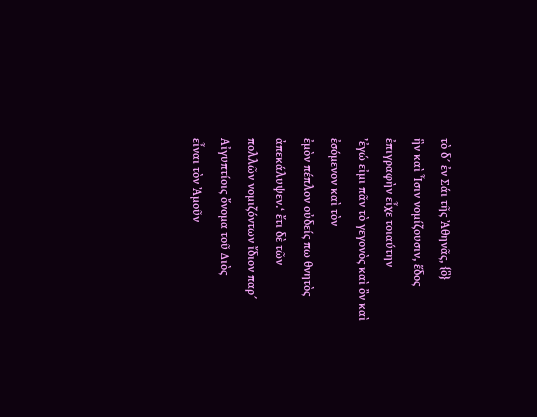τὸ δ´ ἐν Σάι τῆς Ἀθηνᾶς, {ὃ}
ἣν καὶ Ἶσιν νομίζουσιν, ἕδος ἐπιγραφὴν εἶχε τοιαύτην
’ἐγώ εἰμι πᾶν τὸ γεγονὸς καὶ ὂν καὶ ἐσόμενον καὶ τὸν
ἐμὸν πέπλον οὐδείς πω θνητὸς ἀπεκάλυψεν.‘ ἔτι δὲ τῶν
πολλῶν νομιζόντων ἴδιον παρ´ Αἰγυπτίοις ὄνομα τοῦ Διὸς
εἶναι τὸν Ἀμοῦν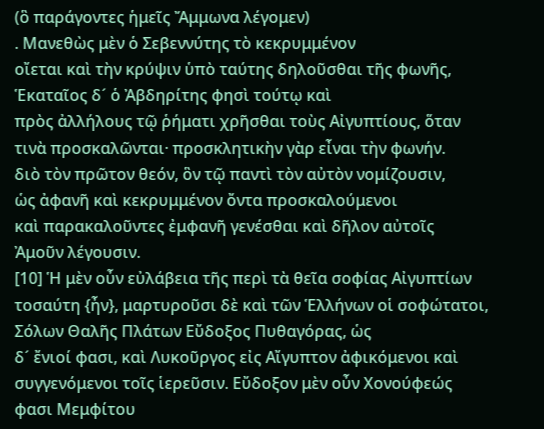(ὃ παράγοντες ἡμεῖς Ἄμμωνα λέγομεν)
. Μανεθὼς μὲν ὁ Σεβεννύτης τὸ κεκρυμμένον
οἴεται καὶ τὴν κρύψιν ὑπὸ ταύτης δηλοῦσθαι τῆς φωνῆς,
Ἑκαταῖος δ´ ὁ Ἀβδηρίτης φησὶ τούτῳ καὶ
πρὸς ἀλλήλους τῷ ῥήματι χρῆσθαι τοὺς Αἰγυπτίους, ὅταν
τινὰ προσκαλῶνται· προσκλητικὴν γὰρ εἶναι τὴν φωνήν.
διὸ τὸν πρῶτον θεόν, ὃν τῷ παντὶ τὸν αὐτὸν νομίζουσιν,
ὡς ἀφανῆ καὶ κεκρυμμένον ὄντα προσκαλούμενοι
καὶ παρακαλοῦντες ἐμφανῆ γενέσθαι καὶ δῆλον αὐτοῖς
Ἀμοῦν λέγουσιν.
[10] Ἡ μὲν οὖν εὐλάβεια τῆς περὶ τὰ θεῖα σοφίας Αἰγυπτίων
τοσαύτη {ἦν}, μαρτυροῦσι δὲ καὶ τῶν Ἑλλήνων οἱ σοφώτατοι,
Σόλων Θαλῆς Πλάτων Εὔδοξος Πυθαγόρας, ὡς
δ´ ἔνιοί φασι, καὶ Λυκοῦργος εἰς Αἴγυπτον ἀφικόμενοι καὶ
συγγενόμενοι τοῖς ἱερεῦσιν. Εὔδοξον μὲν οὖν Χονούφεώς
φασι Μεμφίτου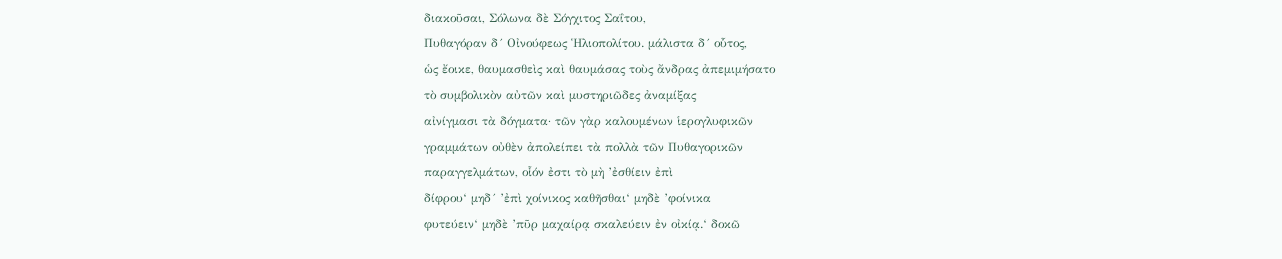διακοῦσαι, Σόλωνα δὲ Σόγχιτος Σαΐτου,
Πυθαγόραν δ´ Οἰνούφεως Ἡλιοπολίτου. μάλιστα δ´ οὗτος,
ὡς ἔοικε, θαυμασθεὶς καὶ θαυμάσας τοὺς ἄνδρας ἀπεμιμήσατο
τὸ συμβολικὸν αὐτῶν καὶ μυστηριῶδες ἀναμίξας
αἰνίγμασι τὰ δόγματα· τῶν γὰρ καλουμένων ἱερογλυφικῶν
γραμμάτων οὐθὲν ἀπολείπει τὰ πολλὰ τῶν Πυθαγορικῶν
παραγγελμάτων, οἷόν ἐστι τὸ μὴ ’ἐσθίειν ἐπὶ
δίφρου‘ μηδ´ ’ἐπὶ χοίνικος καθῆσθαι‘ μηδὲ ’φοίνικα
φυτεύειν‘ μηδὲ ’πῦρ μαχαίρᾳ σκαλεύειν ἐν οἰκίᾳ.‘ δοκῶ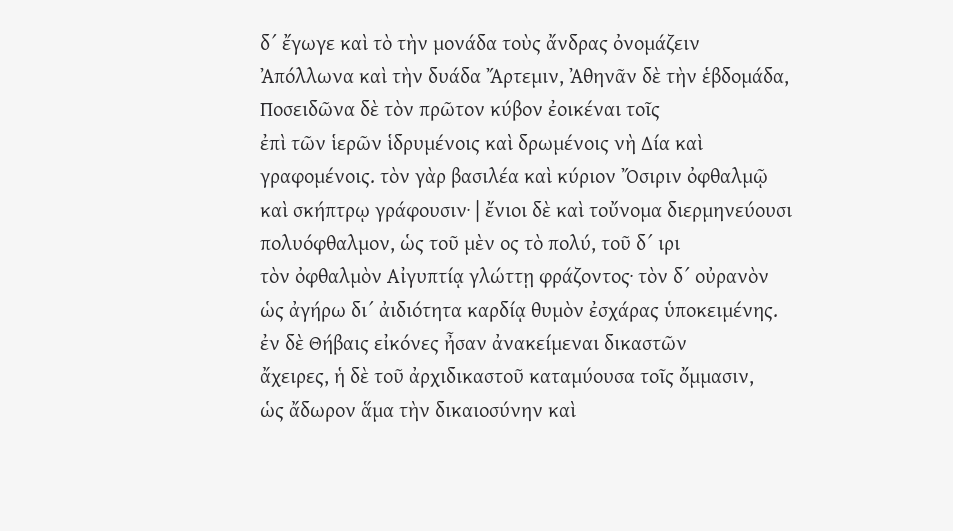δ´ ἔγωγε καὶ τὸ τὴν μονάδα τοὺς ἄνδρας ὀνομάζειν
Ἀπόλλωνα καὶ τὴν δυάδα Ἄρτεμιν, Ἀθηνᾶν δὲ τὴν ἑβδομάδα,
Ποσειδῶνα δὲ τὸν πρῶτον κύβον ἐοικέναι τοῖς
ἐπὶ τῶν ἱερῶν ἱδρυμένοις καὶ δρωμένοις νὴ Δία καὶ
γραφομένοις. τὸν γὰρ βασιλέα καὶ κύριον Ὄσιριν ὀφθαλμῷ
καὶ σκήπτρῳ γράφουσιν· | ἔνιοι δὲ καὶ τοὔνομα διερμηνεύουσι
πολυόφθαλμον, ὡς τοῦ μὲν ος τὸ πολύ, τοῦ δ´ ιρι
τὸν ὀφθαλμὸν Αἰγυπτίᾳ γλώττῃ φράζοντος· τὸν δ´ οὐρανὸν
ὡς ἀγήρω δι´ ἀιδιότητα καρδίᾳ θυμὸν ἐσχάρας ὑποκειμένης.
ἐν δὲ Θήβαις εἰκόνες ἦσαν ἀνακείμεναι δικαστῶν
ἄχειρες, ἡ δὲ τοῦ ἀρχιδικαστοῦ καταμύουσα τοῖς ὄμμασιν,
ὡς ἄδωρον ἅμα τὴν δικαιοσύνην καὶ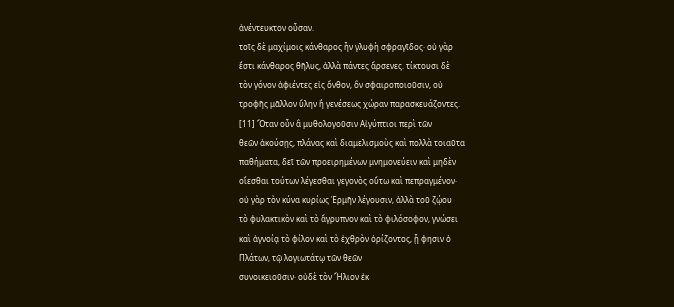ἀνέντευκτον οὖσαν.
τοῖς δὲ μαχίμοις κάνθαρος ἦν γλυφὴ σφραγῖδος· οὐ γὰρ
ἔστι κάνθαρος θῆλυς, ἀλλὰ πάντες ἄρσενες. τίκτουσι δὲ
τὸν γόνον ἀφιέντες εἰς ὄνθον, ὃν σφαιροποιοῦσιν, οὐ
τροφῆς μᾶλλον ὕλην ἢ γενέσεως χώραν παρασκευάζοντες.
[11] Ὅταν οὖν ἃ μυθολογοῦσιν Αἰγύπτιοι περὶ τῶν
θεῶν ἀκούσῃς, πλάνας καὶ διαμελισμοὺς καὶ πολλὰ τοιαῦτα
παθήματα, δεῖ τῶν προειρημένων μνημονεύειν καὶ μηδὲν
οἴεσθαι τούτων λέγεσθαι γεγονὸς οὕτω καὶ πεπραγμένον·
οὐ γὰρ τὸν κύνα κυρίως Ἑρμῆν λέγουσιν, ἀλλὰ τοῦ ζῴου
τὸ φυλακτικὸν καὶ τὸ ἄγρυπνον καὶ τὸ φιλόσοφον, γνώσει
καὶ ἀγνοίᾳ τὸ φίλον καὶ τὸ ἐχθρὸν ὁρίζοντος, ᾗ φησιν ὁ
Πλάτων, τῷ λογιωτάτῳ τῶν θεῶν
συνοικειοῦσιν· οὐδὲ τὸν Ἥλιον ἐκ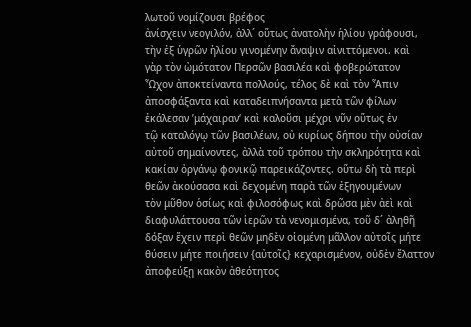λωτοῦ νομίζουσι βρέφος
ἀνίσχειν νεογιλόν, ἀλλ´ οὕτως ἀνατολὴν ἡλίου γράφουσι,
τὴν ἐξ ὑγρῶν ἡλίου γινομένην ἄναψιν αἰνιττόμενοι. καὶ
γὰρ τὸν ὠμότατον Περσῶν βασιλέα καὶ φοβερώτατον
Ὦχον ἀποκτείναντα πολλούς, τέλος δὲ καὶ τὸν Ἆπιν
ἀποσφάξαντα καὶ καταδειπνήσαντα μετὰ τῶν φίλων
ἐκάλεσαν ’μάχαιραν‘ καὶ καλοῦσι μέχρι νῦν οὕτως ἐν
τῷ καταλόγῳ τῶν βασιλέων, οὐ κυρίως δήπου τὴν οὐσίαν
αὐτοῦ σημαίνοντες, ἀλλὰ τοῦ τρόπου τὴν σκληρότητα καὶ
κακίαν ὀργάνῳ φονικῷ παρεικάζοντες. οὕτω δὴ τὰ περὶ
θεῶν ἀκούσασα καὶ δεχομένη παρὰ τῶν ἐξηγουμένων
τὸν μῦθον ὁσίως καὶ φιλοσόφως καὶ δρῶσα μὲν ἀεὶ καὶ
διαφυλάττουσα τῶν ἱερῶν τὰ νενομισμένα, τοῦ δ´ ἀληθῆ
δόξαν ἔχειν περὶ θεῶν μηδὲν οἰομένη μᾶλλον αὐτοῖς μήτε
θύσειν μήτε ποιήσειν {αὐτοῖς} κεχαρισμένον, οὐδὲν ἔλαττον
ἀποφεύξῃ κακὸν ἀθεότητος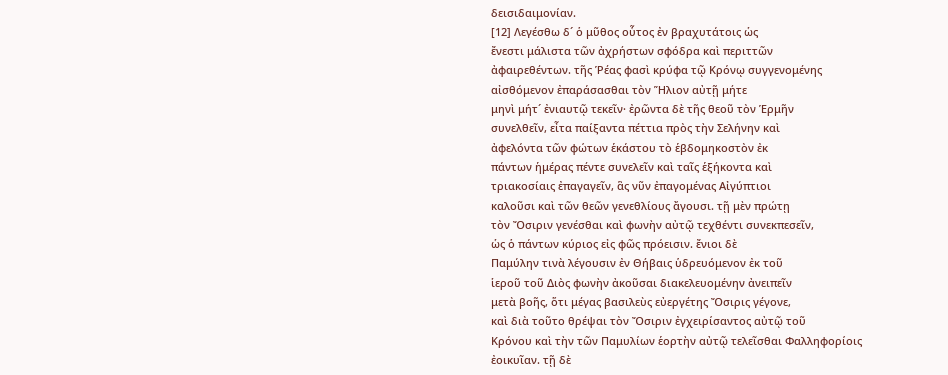δεισιδαιμονίαν.
[12] Λεγέσθω δ´ ὁ μῦθος οὗτος ἐν βραχυτάτοις ὡς
ἔνεστι μάλιστα τῶν ἀχρήστων σφόδρα καὶ περιττῶν
ἀφαιρεθέντων. τῆς Ῥέας φασὶ κρύφα τῷ Κρόνῳ συγγενομένης
αἰσθόμενον ἐπαράσασθαι τὸν Ἥλιον αὐτῇ μήτε
μηνὶ μήτ´ ἐνιαυτῷ τεκεῖν· ἐρῶντα δὲ τῆς θεοῦ τὸν Ἑρμῆν
συνελθεῖν, εἶτα παίξαντα πέττια πρὸς τὴν Σελήνην καὶ
ἀφελόντα τῶν φώτων ἑκάστου τὸ ἑβδομηκοστὸν ἐκ
πάντων ἡμέρας πέντε συνελεῖν καὶ ταῖς ἑξήκοντα καὶ
τριακοσίαις ἐπαγαγεῖν, ἃς νῦν ἐπαγομένας Αἰγύπτιοι
καλοῦσι καὶ τῶν θεῶν γενεθλίους ἄγουσι. τῇ μὲν πρώτῃ
τὸν Ὄσιριν γενέσθαι καὶ φωνὴν αὐτῷ τεχθέντι συνεκπεσεῖν,
ὡς ὁ πάντων κύριος εἰς φῶς πρόεισιν. ἔνιοι δὲ
Παμύλην τινὰ λέγουσιν ἐν Θήβαις ὑδρευόμενον ἐκ τοῦ
ἱεροῦ τοῦ Διὸς φωνὴν ἀκοῦσαι διακελευομένην ἀνειπεῖν
μετὰ βοῆς, ὅτι μέγας βασιλεὺς εὐεργέτης Ὄσιρις γέγονε,
καὶ διὰ τοῦτο θρέψαι τὸν Ὄσιριν ἐγχειρίσαντος αὐτῷ τοῦ
Κρόνου καὶ τὴν τῶν Παμυλίων ἑορτὴν αὐτῷ τελεῖσθαι Φαλληφορίοις
ἐοικυῖαν. τῇ δὲ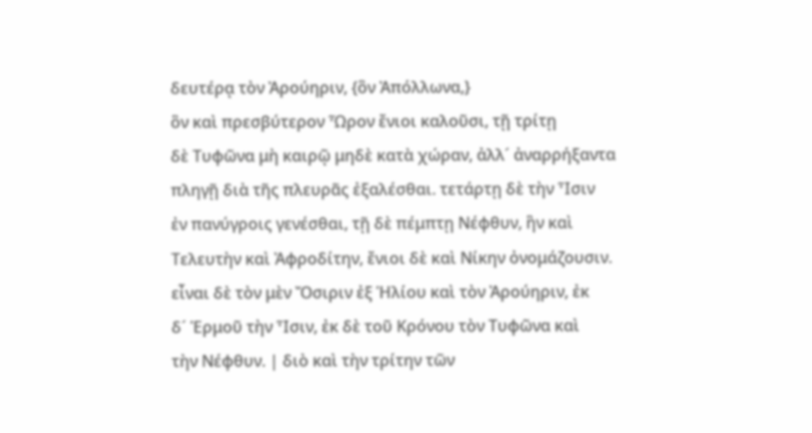δευτέρᾳ τὸν Ἀρούηριν, {ὃν Ἀπόλλωνα,}
ὃν καὶ πρεσβύτερον Ὧρον ἔνιοι καλοῦσι, τῇ τρίτῃ
δὲ Τυφῶνα μὴ καιρῷ μηδὲ κατὰ χώραν, ἀλλ´ ἀναρρήξαντα
πληγῇ διὰ τῆς πλευρᾶς ἐξαλέσθαι. τετάρτῃ δὲ τὴν Ἶσιν
ἐν πανύγροις γενέσθαι, τῇ δὲ πέμπτῃ Νέφθυν, ἣν καὶ
Τελευτὴν καὶ Ἀφροδίτην, ἔνιοι δὲ καὶ Νίκην ὀνομάζουσιν.
εἶναι δὲ τὸν μὲν Ὄσιριν ἐξ Ἡλίου καὶ τὸν Ἀρούηριν, ἐκ
δ´ Ἑρμοῦ τὴν Ἶσιν, ἐκ δὲ τοῦ Κρόνου τὸν Τυφῶνα καὶ
τὴν Νέφθυν. | διὸ καὶ τὴν τρίτην τῶν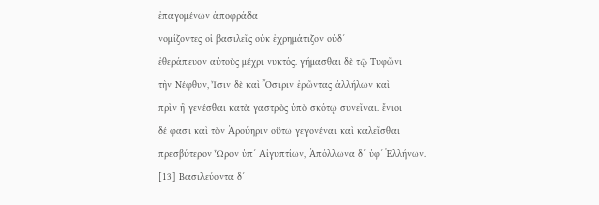ἐπαγομένων ἀποφράδα
νομίζοντες οἱ βασιλεῖς οὐκ ἐχρημάτιζον οὐδ´
ἐθεράπευον αὑτοὺς μέχρι νυκτός. γήμασθαι δὲ τῷ Τυφῶνι
τὴν Νέφθυν, Ἶσιν δὲ καὶ Ὄσιριν ἐρῶντας ἀλλήλων καὶ
πρὶν ἢ γενέσθαι κατὰ γαστρὸς ὑπὸ σκότῳ συνεῖναι. ἔνιοι
δέ φασι καὶ τὸν Ἀρούηριν οὕτω γεγονέναι καὶ καλεῖσθαι
πρεσβύτερον Ὧρον ὑπ´ Αἰγυπτίων, Ἀπόλλωνα δ´ ὑφ´ Ἑλλήνων.
[13] Βασιλεύοντα δ´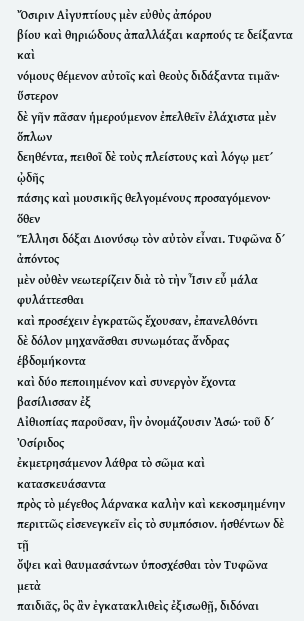Ὄσιριν Αἰγυπτίους μὲν εὐθὺς ἀπόρου
βίου καὶ θηριώδους ἀπαλλάξαι καρπούς τε δείξαντα καὶ
νόμους θέμενον αὐτοῖς καὶ θεοὺς διδάξαντα τιμᾶν· ὕστερον
δὲ γῆν πᾶσαν ἡμερούμενον ἐπελθεῖν ἐλάχιστα μὲν ὅπλων
δεηθέντα, πειθοῖ δὲ τοὺς πλείστους καὶ λόγῳ μετ´ ᾠδῆς
πάσης καὶ μουσικῆς θελγομένους προσαγόμενον· ὅθεν
Ἕλλησι δόξαι Διονύσῳ τὸν αὐτὸν εἶναι. Τυφῶνα δ´ ἀπόντος
μὲν οὐθὲν νεωτερίζειν διὰ τὸ τὴν Ἶσιν εὖ μάλα φυλάττεσθαι
καὶ προσέχειν ἐγκρατῶς ἔχουσαν, ἐπανελθόντι
δὲ δόλον μηχανᾶσθαι συνωμότας ἄνδρας ἑβδομήκοντα
καὶ δύο πεποιημένον καὶ συνεργὸν ἔχοντα βασίλισσαν ἐξ
Αἰθιοπίας παροῦσαν, ἣν ὀνομάζουσιν Ἀσώ· τοῦ δ´ Ὀσίριδος
ἐκμετρησάμενον λάθρα τὸ σῶμα καὶ κατασκευάσαντα
πρὸς τὸ μέγεθος λάρνακα καλὴν καὶ κεκοσμημένην
περιττῶς εἰσενεγκεῖν εἰς τὸ συμπόσιον. ἡσθέντων δὲ τῇ
ὄψει καὶ θαυμασάντων ὑποσχέσθαι τὸν Τυφῶνα μετὰ
παιδιᾶς, ὃς ἂν ἐγκατακλιθεὶς ἐξισωθῇ, διδόναι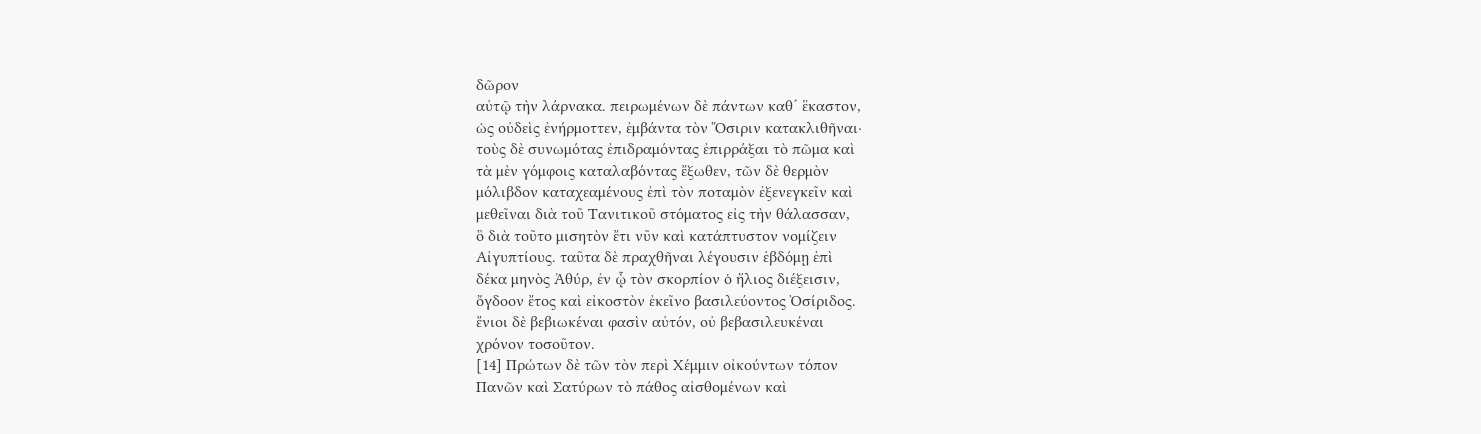δῶρον
αὐτῷ τὴν λάρνακα. πειρωμένων δὲ πάντων καθ´ ἕκαστον,
ὡς οὐδεὶς ἐνήρμοττεν, ἐμβάντα τὸν Ὄσιριν κατακλιθῆναι·
τοὺς δὲ συνωμότας ἐπιδραμόντας ἐπιρράξαι τὸ πῶμα καὶ
τὰ μὲν γόμφοις καταλαβόντας ἔξωθεν, τῶν δὲ θερμὸν
μόλιβδον καταχεαμένους ἐπὶ τὸν ποταμὸν ἐξενεγκεῖν καὶ
μεθεῖναι διὰ τοῦ Τανιτικοῦ στόματος εἰς τὴν θάλασσαν,
ὃ διὰ τοῦτο μισητὸν ἔτι νῦν καὶ κατάπτυστον νομίζειν
Αἰγυπτίους. ταῦτα δὲ πραχθῆναι λέγουσιν ἑβδόμῃ ἐπὶ
δέκα μηνὸς Ἀθύρ, ἐν ᾧ τὸν σκορπίον ὁ ἥλιος διέξεισιν,
ὄγδοον ἔτος καὶ εἰκοστὸν ἐκεῖνο βασιλεύοντος Ὀσίριδος.
ἔνιοι δὲ βεβιωκέναι φασὶν αὐτόν, οὐ βεβασιλευκέναι
χρόνον τοσοῦτον.
[14] Πρώτων δὲ τῶν τὸν περὶ Χέμμιν οἰκούντων τόπον
Πανῶν καὶ Σατύρων τὸ πάθος αἰσθομένων καὶ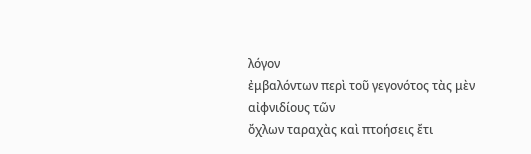λόγον
ἐμβαλόντων περὶ τοῦ γεγονότος τὰς μὲν αἰφνιδίους τῶν
ὄχλων ταραχὰς καὶ πτοήσεις ἔτι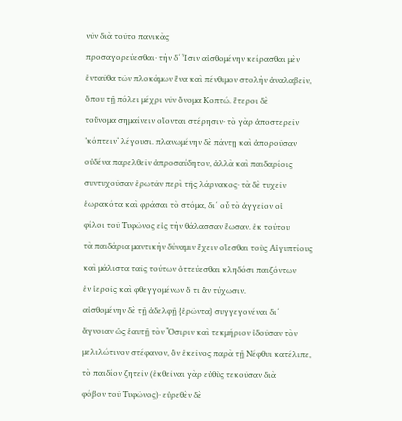νῦν διὰ τοῦτο πανικὰς
προσαγορεύεσθαι· τὴν δ´ Ἶσιν αἰσθομένην κείρασθαι μὲν
ἐνταῦθα τῶν πλοκάμων ἕνα καὶ πένθιμον στολὴν ἀναλαβεῖν,
ὅπου τῇ πόλει μέχρι νῦν ὄνομα Κοπτώ. ἕτεροι δὲ
τοὔνομα σημαίνειν οἴονται στέρησιν· τὸ γὰρ ἀποστερεῖν
’κόπτειν‘ λέγουσι. πλανωμένην δὲ πάντῃ καὶ ἀποροῦσαν
οὐδένα παρελθεῖν ἀπροσαύδητον, ἀλλὰ καὶ παιδαρίοις
συντυχοῦσαν ἐρωτᾶν περὶ τῆς λάρνακος· τὰ δὲ τυχεῖν
ἑωρακότα καὶ φράσαι τὸ στόμα, δι´ οὗ τὸ ἀγγεῖον οἱ
φίλοι τοῦ Τυφῶνος εἰς τὴν θάλασσαν ἔωσαν. ἐκ τούτου
τὰ παιδάρια μαντικὴν δύναμιν ἔχειν οἴεσθαι τοὺς Αἰγυπτίους
καὶ μάλιστα ταῖς τούτων ὀττεύεσθαι κληδόσι παιζόντων
ἐν ἱεροῖς καὶ φθεγγομένων ὅ τι ἂν τύχωσιν.
αἰσθομένην δὲ τῇ ἀδελφῇ {ἐρῶντα} συγγεγονέναι δι´
ἄγνοιαν ὡς ἑαυτῇ τὸν Ὄσιριν καὶ τεκμήριον ἰδοῦσαν τὸν
μελιλώτινον στέφανον, ὃν ἐκεῖνος παρὰ τῇ Νέφθυι κατέλιπε,
τὸ παιδίον ζητεῖν (ἐκθεῖναι γὰρ εὐθὺς τεκοῦσαν διὰ
φόβον τοῦ Τυφῶνος)· εὑρεθὲν δὲ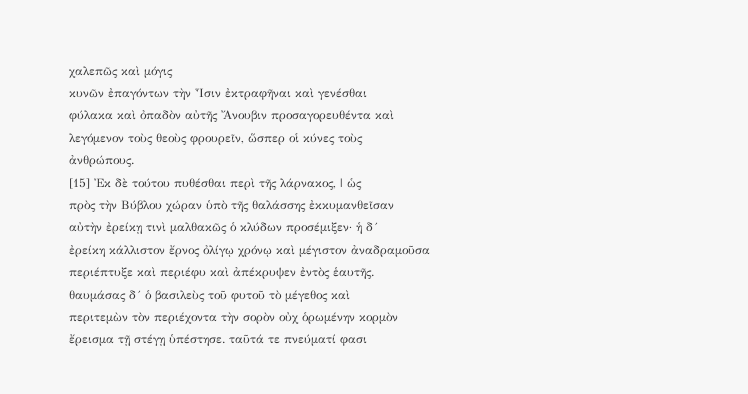χαλεπῶς καὶ μόγις
κυνῶν ἐπαγόντων τὴν Ἶσιν ἐκτραφῆναι καὶ γενέσθαι
φύλακα καὶ ὀπαδὸν αὐτῆς Ἄνουβιν προσαγορευθέντα καὶ
λεγόμενον τοὺς θεοὺς φρουρεῖν, ὥσπερ οἱ κύνες τοὺς
ἀνθρώπους.
[15] Ἐκ δὲ τούτου πυθέσθαι περὶ τῆς λάρνακος, | ὡς
πρὸς τὴν Βύβλου χώραν ὑπὸ τῆς θαλάσσης ἐκκυμανθεῖσαν
αὐτὴν ἐρείκῃ τινὶ μαλθακῶς ὁ κλύδων προσέμιξεν· ἡ δ´
ἐρείκη κάλλιστον ἔρνος ὀλίγῳ χρόνῳ καὶ μέγιστον ἀναδραμοῦσα
περιέπτυξε καὶ περιέφυ καὶ ἀπέκρυψεν ἐντὸς ἑαυτῆς.
θαυμάσας δ´ ὁ βασιλεὺς τοῦ φυτοῦ τὸ μέγεθος καὶ
περιτεμὼν τὸν περιέχοντα τὴν σορὸν οὐχ ὁρωμένην κορμὸν
ἔρεισμα τῇ στέγῃ ὑπέστησε. ταῦτά τε πνεύματί φασι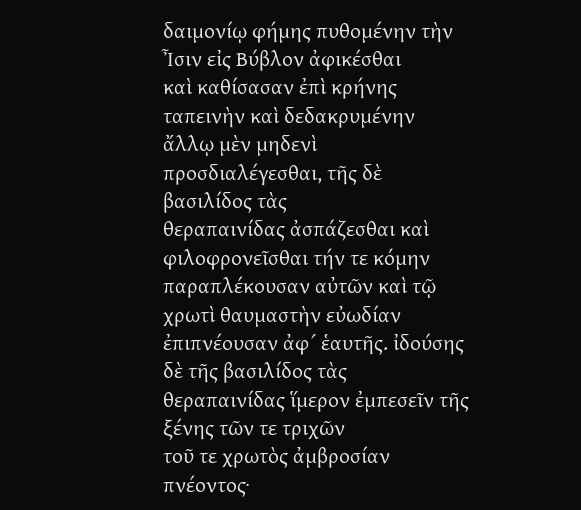δαιμονίῳ φήμης πυθομένην τὴν Ἶσιν εἰς Βύβλον ἀφικέσθαι
καὶ καθίσασαν ἐπὶ κρήνης ταπεινὴν καὶ δεδακρυμένην
ἄλλῳ μὲν μηδενὶ προσδιαλέγεσθαι, τῆς δὲ βασιλίδος τὰς
θεραπαινίδας ἀσπάζεσθαι καὶ φιλοφρονεῖσθαι τήν τε κόμην
παραπλέκουσαν αὐτῶν καὶ τῷ χρωτὶ θαυμαστὴν εὐωδίαν
ἐπιπνέουσαν ἀφ´ ἑαυτῆς. ἰδούσης δὲ τῆς βασιλίδος τὰς
θεραπαινίδας ἵμερον ἐμπεσεῖν τῆς ξένης τῶν τε τριχῶν
τοῦ τε χρωτὸς ἀμβροσίαν πνέοντος·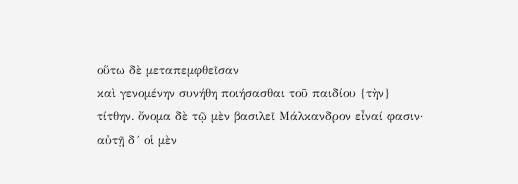οὕτω δὲ μεταπεμφθεῖσαν
καὶ γενομένην συνήθη ποιήσασθαι τοῦ παιδίου {τὴν}
τίτθην. ὄνομα δὲ τῷ μὲν βασιλεῖ Μάλκανδρον εἶναί φασιν·
αὐτῇ δ´ οἱ μὲν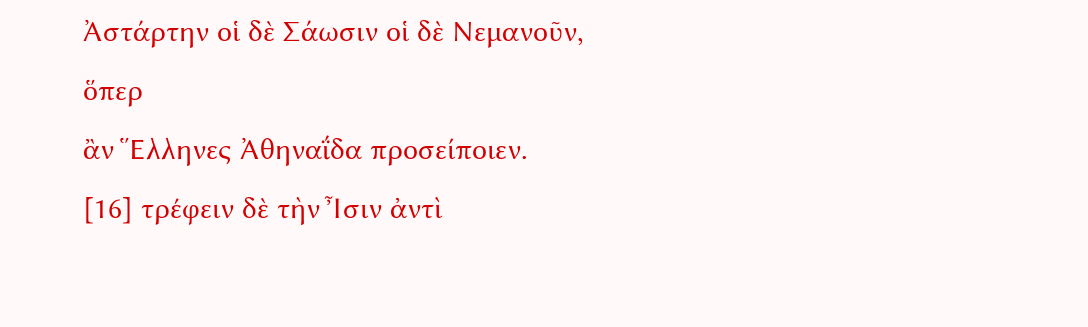Ἀστάρτην οἱ δὲ Σάωσιν οἱ δὲ Νεμανοῦν, ὅπερ
ἂν Ἕλληνες Ἀθηναΐδα προσείποιεν.
[16] τρέφειν δὲ τὴν Ἶσιν ἀντὶ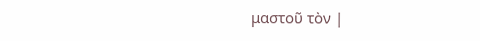μαστοῦ τὸν |